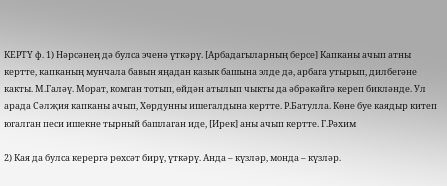КЕРТҮ ф. 1) Нәрсәнең дә булса эченә үткәрү. [Арбадагыларның берсе] Капканы ачып атны кертте, капканың мунчала бавын яңадан казык башына элде дә, арбага утырып, дилбегәне какты. М.Галәү. Морат, комган тотып, өйдән атылып чыкты да әбрәкәйгә кереп бикләнде. Ул арада Сәлҗия капканы ачып, Хөрдунны ишегалдына кертте. Р.Батулла. Көне буе каядыр китеп югалган песи ишекне тырный башлаган иде, [Ирек] аны ачып кертте. Г.Рәхим

2) Кая да булса керергә рөхсәт бирү, үткәрү. Анда – күзләр, монда – күзләр.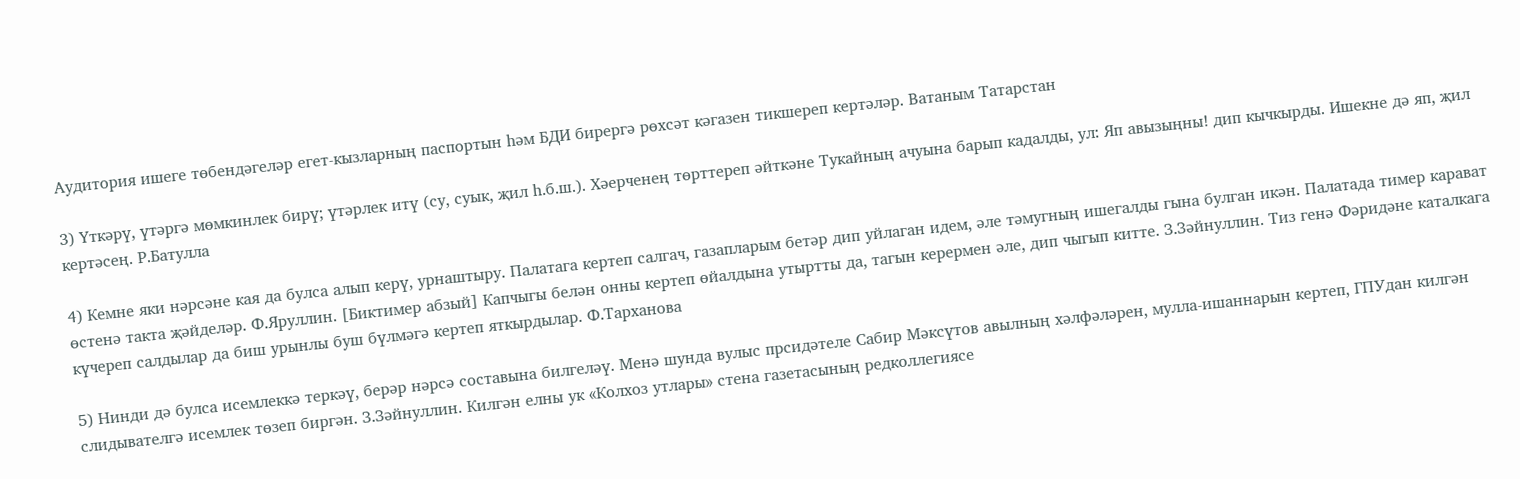Аудитория ишеге төбендәгеләр егет-кызларның паспортын һәм БДИ бирергә рөхсәт кәгазен тикшереп кертәләр. Ватаным Татарстан

3) Үткәрү, үтәргә мөмкинлек бирү; үтәрлек итү (су, суык, җил һ.б.ш.). Хәерченең төрттереп әйткәне Тукайның ачуына барып кадалды, ул: Яп авызыңны! дип кычкырды. Ишекне дә яп, җил кертәсең. Р.Батулла

4) Кемне яки нәрсәне кая да булса алып керү, урнаштыру. Палатага кертеп салгач, газапларым бетәр дип уйлаган идем, әле тәмугның ишегалды гына булган икән. Палатада тимер карават өстенә такта җәйделәр. Ф.Яруллин. [Биктимер абзый] Капчыгы белән онны кертеп өйалдына утыртты да, тагын керермен әле, дип чыгып китте. З.Зәйнуллин. Тиз генә Фәридәне каталкага күчереп салдылар да биш урынлы буш бүлмәгә кертеп яткырдылар. Ф.Тарханова

5) Нинди дә булса исемлеккә теркәү, берәр нәрсә составына билгеләү. Менә шунда вулыс прсидәтеле Сабир Мәксүтов авылның хәлфәләрен, мулла-ишаннарын кертеп, ГПУдан килгән слидывателгә исемлек төзеп биргән. З.Зәйнуллин. Килгән елны ук «Колхоз утлары» стена газетасының редколлегиясе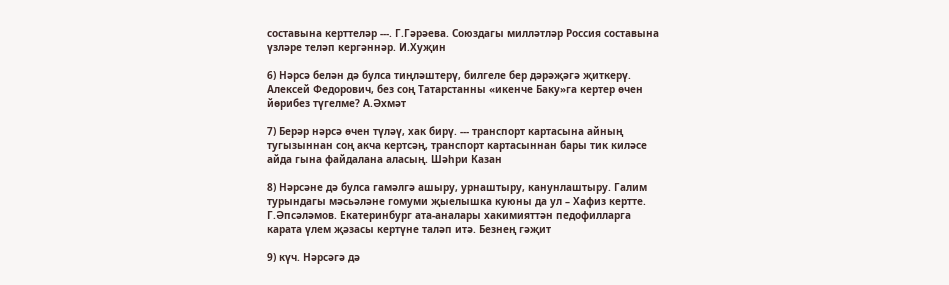составына керттеләр ---. Г.Гәрәева. Союздагы милләтләр Россия составына үзләре теләп кергәннәр. И.Хуҗин

6) Нәрсә белән дә булса тиңләштерү, билгеле бер дәрәҗәгә җиткерү. Алексей Федорович, без соң Татарстанны «икенче Баку»га кертер өчен йөрибез түгелме? А.Әхмәт

7) Берәр нәрсә өчен түләү, хак бирү. --- транспорт картасына айның тугызыннан соң акча кертсәң, транспорт картасыннан бары тик киләсе айда гына файдалана аласың. Шәһри Казан

8) Нәрсәне дә булса гамәлгә ашыру, урнаштыру, канунлаштыру. Галим турындагы мәсьәләне гомуми җыелышка куюны да ул – Хафиз кертте. Г.Әпсәләмов. Екатеринбург ата-аналары хакимияттән педофилларга карата үлем җәзасы кертүне таләп итә. Безнең гәҗит

9) күч. Нәрсәгә дә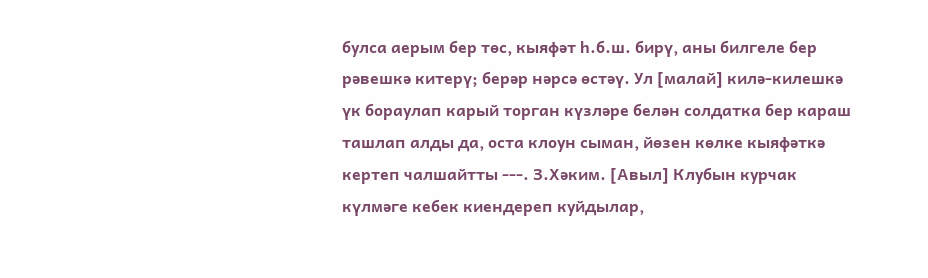булса аерым бер төс, кыяфәт һ.б.ш. бирү, аны билгеле бер рәвешкә китерү; берәр нәрсә өстәү. Ул [малай] килә-килешкә үк бораулап карый торган күзләре белән солдатка бер караш ташлап алды да, оста клоун сыман, йөзен көлке кыяфәткә кертеп чалшайтты ---. З.Хәким. [Авыл] Клубын курчак күлмәге кебек киендереп куйдылар,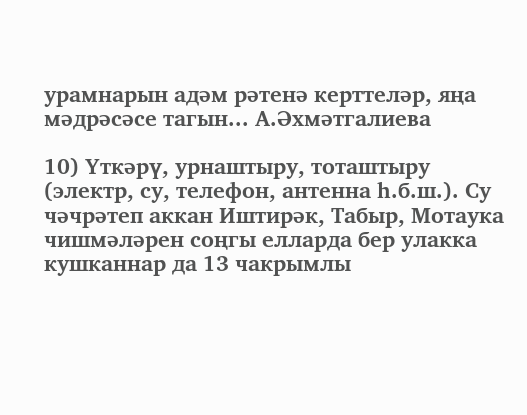урамнарын адәм рәтенә керттеләр, яңа мәдрәсәсе тагын... А.Әхмәтгалиева

10) Үткәрү, урнаштыру, тоташтыру (электр, су, телефон, антенна һ.б.ш.). Су чәчрәтеп аккан Иштирәк, Табыр, Мотаука чишмәләрен соңгы елларда бер улакка кушканнар да 13 чакрымлы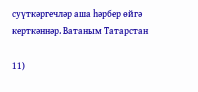суүткәргечләр аша һәрбер өйгә керткәннәр. Ватаным Татарстан

11)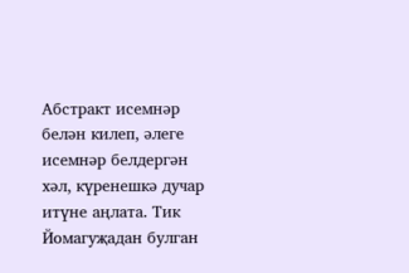Абстракт исемнәр белән килеп, әлеге исемнәр белдергән хәл, күренешкә дучар итүне аңлата. Тик Йомагуҗадан булган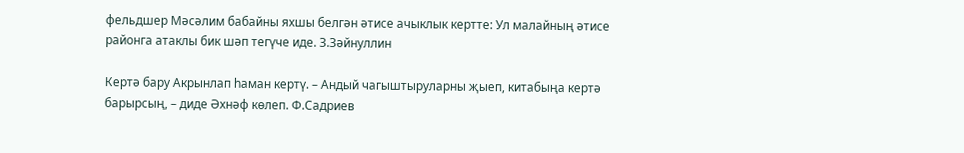фельдшер Мәсәлим бабайны яхшы белгән әтисе ачыклык кертте: Ул малайның әтисе районга атаклы бик шәп тегүче иде. З.Зәйнуллин

Кертә бару Акрынлап һаман кертү. – Андый чагыштыруларны җыеп, китабыңа кертә барырсың, – диде Әхнәф көлеп. Ф.Садриев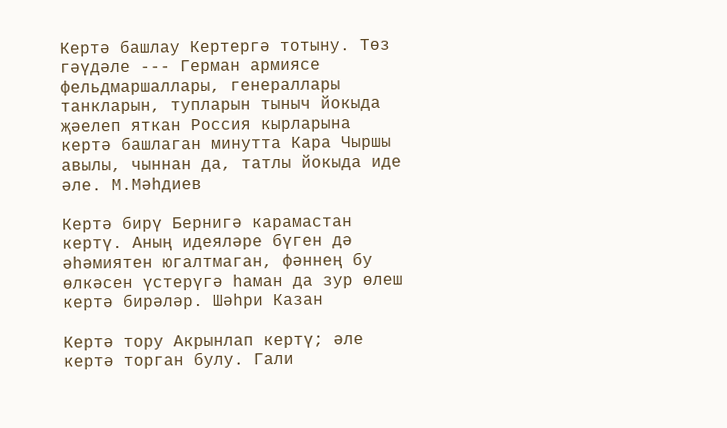Кертә башлау Кертергә тотыну. Төз гәүдәле --- Герман армиясе фельдмаршаллары, генераллары танкларын, тупларын тыныч йокыда җәелеп яткан Россия кырларына кертә башлаган минутта Кара Чыршы авылы, чыннан да, татлы йокыда иде әле. М.Мәһдиев

Кертә бирү Бернигә карамастан кертү. Аның идеяләре бүген дә әһәмиятен югалтмаган, фәннең бу өлкәсен үстерүгә һаман да зур өлеш кертә бирәләр. Шәһри Казан

Кертә тору Акрынлап кертү; әле кертә торган булу. Гали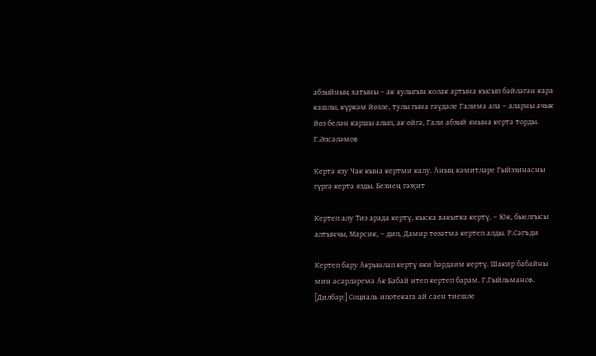абзыйның хатыны – ак яулыгын колак артына кысып бәйләгән кара кашлы, күркәм йөзле, тулы гына гәүдәле Галимә апа – аларны ачык йөз белән каршы алып, ак өйгә, Гали абзый янына кертә торды. Г.Әпсәләмов

Кертә язу Чак кына кертми калу. Аның кәмитләре Гыйззинасны гүргә кертә язды. Безнең гәҗит

Кертеп алу Тиз арада кертү, кыска вакытка кертү. – Юк, быелгысы алтынчы, Марсик, – дип, Дамир төзәтмә кертеп алды. Р.Сәгъди

Кертеп бару Акрынлап кертү яки һәрдаим кертү. Шакир бабайны мин әсәрләремә Ак Бабай итеп кертеп барам. Г.Гыйльманов. [Дилбәр:] Социаль ипотекага ай саен тиешле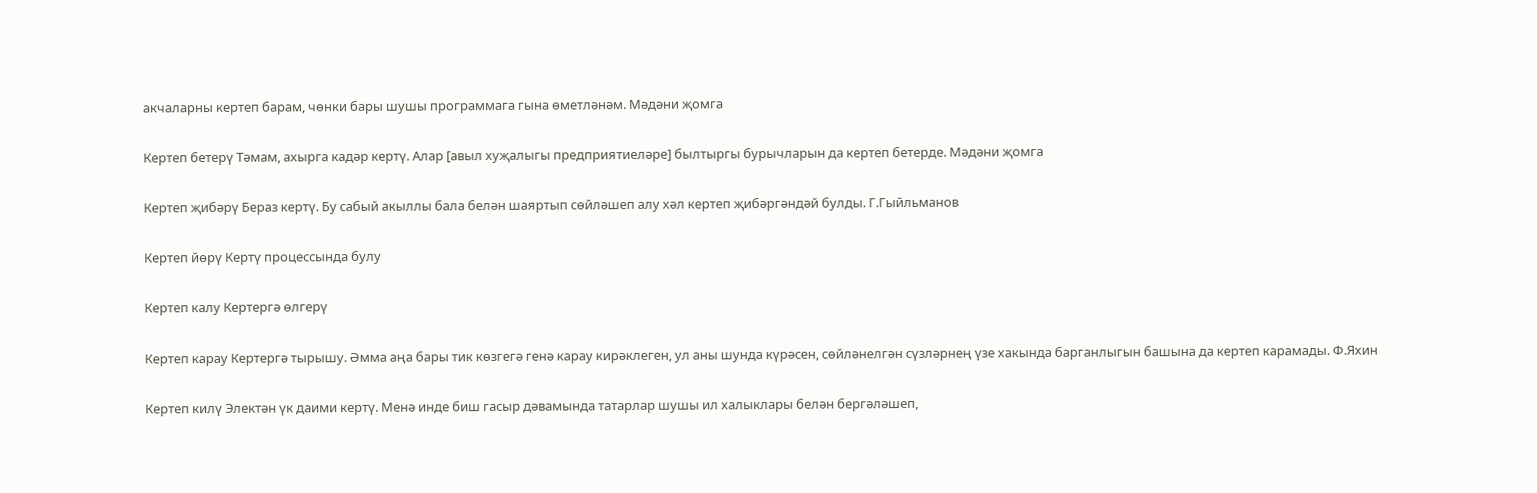акчаларны кертеп барам, чөнки бары шушы программага гына өметләнәм. Мәдәни җомга

Кертеп бетерү Тәмам, ахырга кадәр кертү. Алар [авыл хуҗалыгы предприятиеләре] былтыргы бурычларын да кертеп бетерде. Мәдәни җомга

Кертеп җибәрү Бераз кертү. Бу сабый акыллы бала белән шаяртып сөйләшеп алу хәл кертеп җибәргәндәй булды. Г.Гыйльманов

Кертеп йөрү Кертү процессында булу

Кертеп калу Кертергә өлгерү

Кертеп карау Кертергә тырышу. Әмма аңа бары тик көзгегә генә карау кирәклеген, ул аны шунда күрәсен, сөйләнелгән сүзләрнең үзе хакында барганлыгын башына да кертеп карамады. Ф.Яхин

Кертеп килү Электән үк даими кертү. Менә инде биш гасыр дәвамында татарлар шушы ил халыклары белән бергәләшеп,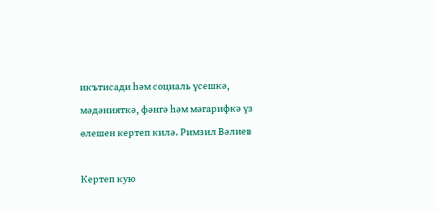икътисади һәм социаль үсешкә, мәдәнияткә, фәнгә һәм мәгарифкә үз өлешен кертеп килә. Римзил Вәлиев

Кертеп кую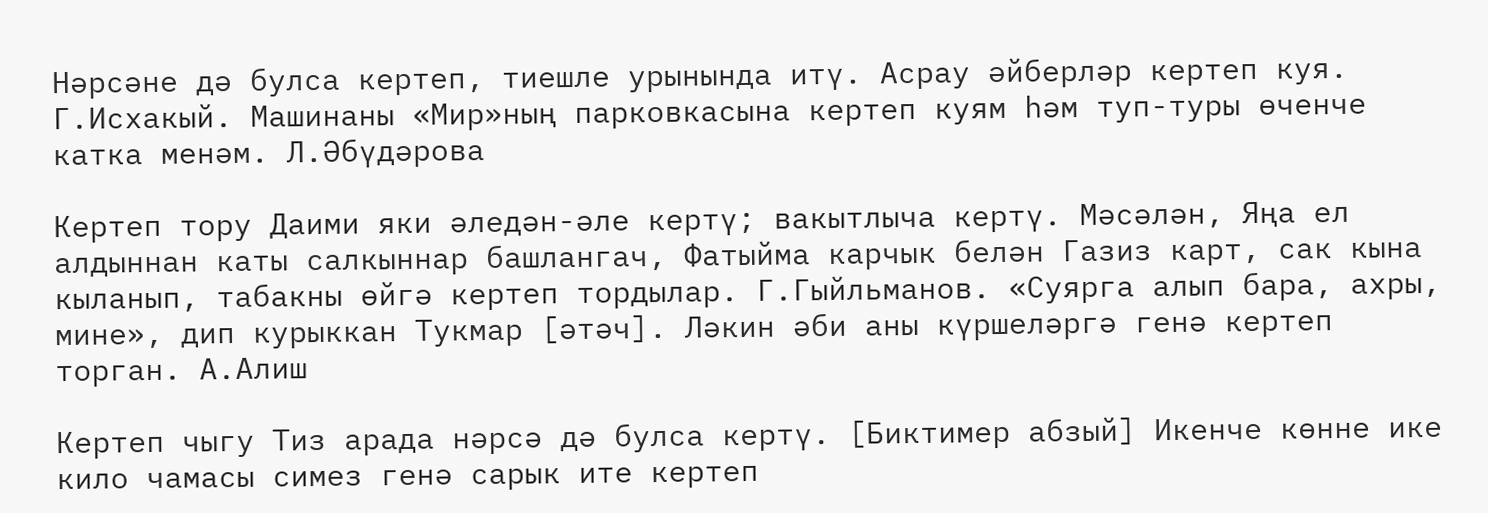Нәрсәне дә булса кертеп, тиешле урынында итү. Асрау әйберләр кертеп куя. Г.Исхакый. Машинаны «Мир»ның парковкасына кертеп куям һәм туп-туры өченче катка менәм. Л.Әбүдәрова

Кертеп тору Даими яки әледән-әле кертү; вакытлыча кертү. Мәсәлән, Яңа ел алдыннан каты салкыннар башлангач, Фатыйма карчык белән Газиз карт, сак кына кыланып, табакны өйгә кертеп тордылар. Г.Гыйльманов. «Суярга алып бара, ахры, мине», дип курыккан Тукмар [әтәч]. Ләкин әби аны күршеләргә генә кертеп торган. А.Алиш

Кертеп чыгу Тиз арада нәрсә дә булса кертү. [Биктимер абзый] Икенче көнне ике кило чамасы симез генә сарык ите кертеп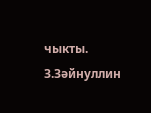чыкты. З.Зәйнуллин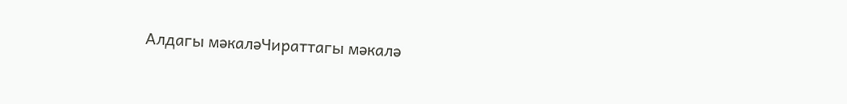Алдагы мәкаләЧираттагы мәкалә